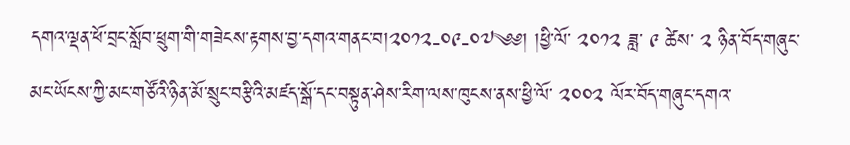དགའ་ལྡན་ཕོ་བྲང་སློབ་ཕྲུག་གི་གཟེངས་རྟགས་བྱ་དགའ་གནང་བ།༢༠༡༢-༠༩-༠༧༄༅། །ཕྱི་ལོ་ ༢༠༡༢ ཟླ་ ༩ ཚེས་ ༢ ཉིན་བོད་གཞུང་མང་ཡོངས་ཀྱི་མང་གཙོའི་ཉིན་མོ་སྲུང་བརྩིའི་མཛད་སྒོ་དང་བསྟུན་ཤེས་རིག་ལས་ཁུངས་ནས་ཕྱི་ལོ་ ༢༠༠༢ ལོར་བོད་གཞུང་དགའ་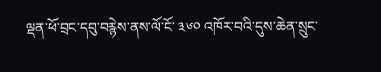ལྡན་ཕོ་བྲང་དབུ་བརྙེས་ནས་ལོ་ངོ་ ༣༦༠ འཁོར་བའི་དུས་ཆེན་སྲུང་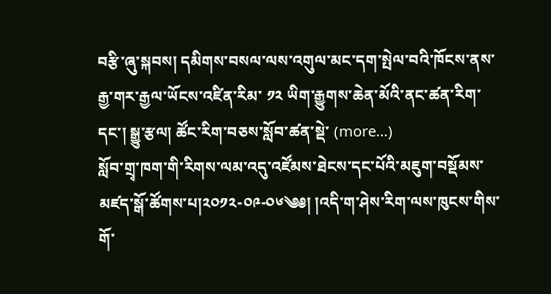བརྩི་ཞུ་སྐབས། དམིགས་བསལ་ལས་འགུལ་མང་དག་སྤེལ་བའི་ཁོངས་ནས་རྒྱ་གར་རྒྱལ་ཡོངས་འཛིན་རིམ་ ༡༢ ཡིག་རྒྱུགས་ཆེན་མོའི་ནང་ཚན་རིག་དང་། སྒྱུ་རྩལ། ཚོང་རིག་བཅས་སློབ་ཚན་སྡེ་ (more…)
སློབ་གྲྭ་ཁག་གི་རིགས་ལམ་འདུ་འཛོམས་ཐེངས་དང་པོའི་མཇུག་བསྡོམས་མཛད་སྒོ་ཚོགས་པ།༢༠༡༢-༠༩-༠༦༄༅། །འདི་ག་ཤེས་རིག་ལས་ཁུངས་གིས་གོ་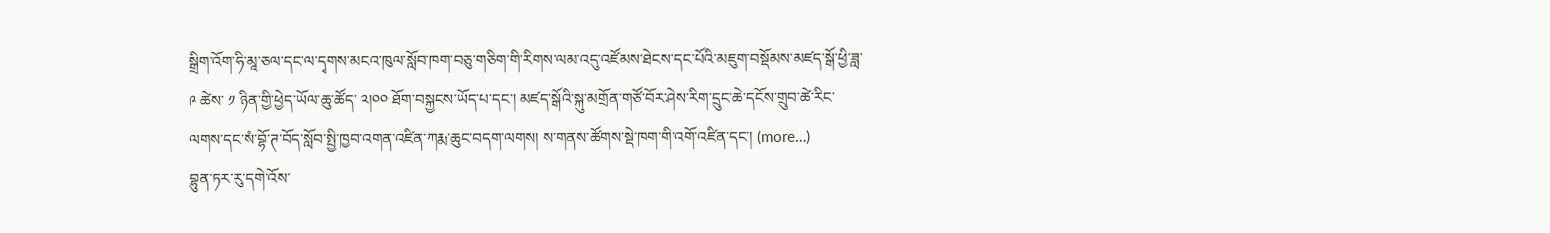སྒྲིག་འོག་ཧི་མཱ་ཅལ་དང་ལ་དྭགས་མངའ་ཁུལ་སློབ་ཁག་བཅུ་གཅིག་གི་རིགས་ལམ་འདུ་འཛོམས་ཐེངས་དང་པོའི་མཇུག་བསྡོམས་མཛད་སྒོ་ཕྱི་ཟླ་ ༩ ཚེས་ ༡ ཉིན་གྱི་ཕྱེད་ཡོལ་ཆུ་ཚོད་ ༢།༠༠ ཐོག་བསྐྱངས་ཡོད་པ་དང་། མཛད་སྒོའི་སྐུ་མགྲོན་གཙོ་བོར་ཤེས་རིག་དྲུང་ཆེ་དངོས་གྲུབ་ཚེ་རིང་ལགས་དང་སཾ་བྷོ་ཊ་བོད་སློབ་སྤྱི་ཁྱབ་འགན་འཛིན་ཀརྨ་ཆུང་བདག་ལགས། ས་གནས་ཚོགས་སྡེ་ཁག་གི་འགོ་འཛིན་དང་། (more…)
བྷུན་ཏར་རུ་དགེ་འོས་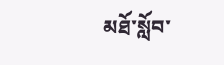མཐོ་སློབ་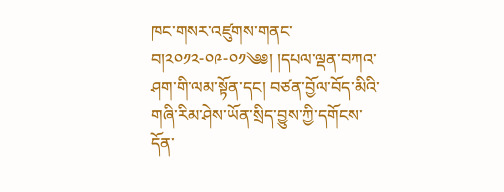ཁང་གསར་འཛུགས་གནང་བ།༢༠༡༢-༠༩-༠༡༄༅། །དཔལ་ལྡན་བཀའ་ཤག་གི་ལམ་སྟོན་དང། བཙན་བྱོལ་བོད་མིའི་གཞི་རིམ་ཤེས་ཡོན་སྲིད་བྱུས་ཀྱི་དགོངས་དོན་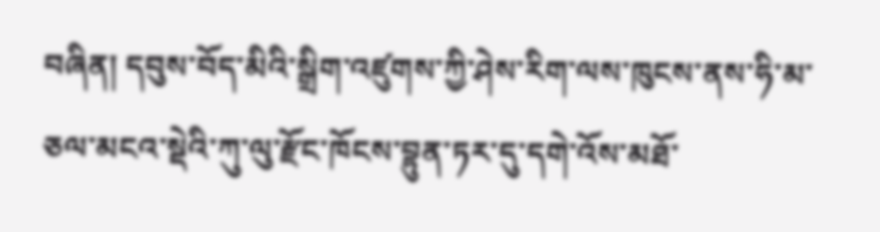བཞིན། དབུས་བོད་མིའི་སྒྲིག་འཛུགས་ཀྱི་ཤེས་རིག་ལས་ཁུངས་ནས་ཧི་མ་ཅལ་མངའ་སྡེའི་ཀུ་ལུ་རྫོང་ཁོངས་བྷུན་ཏར་དུ་དགེ་འོས་མཐོ་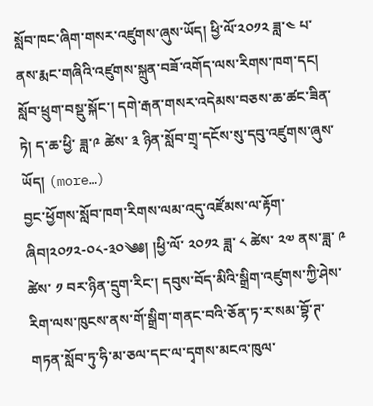སློབ་ཁང་ཞིག་གསར་འཛུགས་ཞུས་ཡོད། ཕྱི་ལོ་༢༠༡༢ ཟླ་༤ པ་ནས་རྨང་གཞིའི་འཛུགས་སྐྲུན་བཟོ་འགོད་ལས་རིགས་ཁག་དང། སློབ་ཕྲུག་བསྡུ་སྐོང་། དགེ་རྒན་གསར་འདེམས་བཅས་ཆ་ཚང་ཟིན་ཏེ། ད་ཆ་ཕྱི་ ཟླ་༩ ཚེས་ ༣ ཉིན་སློབ་གྲྭ་དངོས་སུ་དབུ་འཛུགས་ཞུས་ཡོད། (more…)
བྱང་ཕྱོགས་སློབ་ཁག་རིགས་ལམ་འདུ་འཛོམས་ལ་རྟོག་ཞིབ།༢༠༡༢-༠༨-༣༠༄༅། །ཕྱི་ལོ་ ༢༠༡༢ ཟླ་ ༨ ཚེས་ ༢༧ ནས་ཟླ་ ༩ ཚེས་ ༡ བར་ཉིན་དྲུག་རིང་། དབུས་བོད་མིའི་སྒྲིག་འཛུགས་ཀྱི་ཤེས་རིག་ལས་ཁུངས་ནས་གོ་སྒྲིག་གནང་བའི་ཅོན་ཏ་ར་སམ་བྷོ་ཊ་གཏན་སློབ་ཏུ་ཧི་མ་ཅལ་དང་ལ་དྭགས་མངའ་ཁུལ་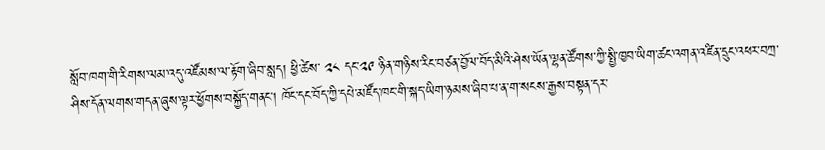སློབ་ཁག་གི་རིགས་ལམ་འདུ་འཛོམས་ལ་རྟོག་ཞིབ་སླད། ཕྱི་ཚེས་ ༢༨ དང་༢༩ ཉིན་གཉིས་རིང་བཙན་བྱོལ་བོད་མིའི་ཤེས་ཡོན་ལྷན་ཚོགས་ཀྱི་སྤྱི་ཁྱབ་ཡིག་ཚང་འགན་འཛིན་དྲུང་འཕར་བཀྲ་ཤིས་དོན་ལགས་གདན་ཞུས་ལྟར་ཕྱོགས་བསྐྱོད་གནང། ཁོང་དང་བོད་ཀྱི་དཔེ་མཛོད་ཁང་གི་སྐད་ཡིག་ཉམས་ཞིབ་པ་ན་ག་སངས་རྒྱས་བསྟན་དར་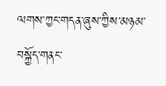ལགས་ཀྱང་གདན་ཞུས་ཀྱིས་མཉམ་བསྐྱོད་གནང་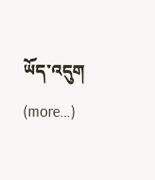ཡོད་འདུག (more…)